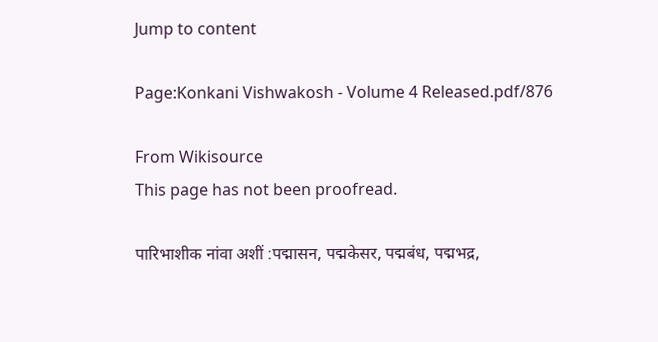Jump to content

Page:Konkani Vishwakosh - Volume 4 Released.pdf/876

From Wikisource
This page has not been proofread.

पारिभाशीक नांवा अशीं :पद्मासन, पद्मकेसर, पद्मबंध, पद्मभद्र,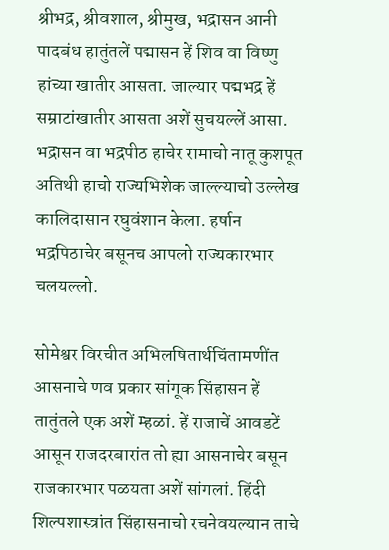श्रीभद्र, श्रीवशाल, श्रीमुख, भद्रासन आनी पादबंध हातुंतलें पद्मासन हें शिव वा विष्णु हांच्या खातीर आसता. जाल्यार पद्मभद्र हें सम्राटांखातीर आसता अशें सुचयल्लें आसा. भद्रासन वा भद्रपीठ हाचेर रामाचो नातू कुशपूत अतिथी हाचो राज्यभिशेक जाल्ल्याचो उल्लेख कालिदासान रघुवंशान केला. हर्षान भद्रपिठाचेर बसूनच आपलो राज्यकारभार चलयल्लो.

सोमेश्वर विरचीत अभिलषितार्थचिंतामणींत आसनाचे णव प्रकार सांगूक सिंहासन हें तातुंतले एक अशें म्हळां. हें राजाचें आवडटें आसून राजदरबारांत तो ह्या आसनाचेर बसून राजकारभार पळयता अशें सांगलां. हिंदी शिल्पशास्त्रांत सिंहासनाचो रचनेवयल्यान ताचे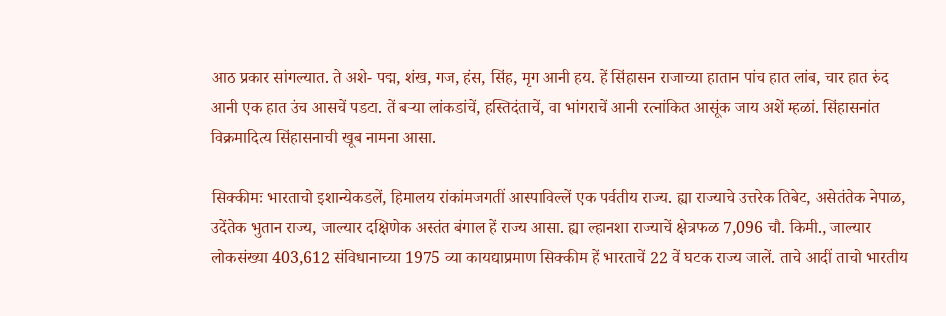आठ प्रकार सांगल्यात. ते अशे- पद्म, शंख, गज, हंस, सिंह, मृग आनी हय. हें सिंहासन राजाच्या हातान पांच हात लांब, चार हात रुंद आनी एक हात उंच आसचें पडटा. तें बऱ्या लांकडांचें, हस्तिदंताचें, वा भांगराचें आनी रत्नांकित आसूंक जाय अशें म्हळां. सिंहासनांत विक्रमादित्य सिंहासनाची खूब नामना आसा.

सिक्कीमः भारताचो इशान्येकडलें, हिमालय रांकांमजगतीं आस्पाविल्लें एक पर्वतीय राज्य. ह्या राज्याचे उत्तरेक तिबेट, असेतंतेक नेपाळ, उदेंतेक भुतान राज्य, जाल्यार दक्षिणेक अस्तंत बंगाल हें राज्य आसा. ह्या ल्हानशा राज्याचें क्षेत्रफळ 7,096 चौ. किमी., जाल्यार लोकसंख्या 403,612 संविधानाच्या 1975 व्या कायद्याप्रमाण सिक्कीम हें भारताचें 22 वें घटक राज्य जालें. ताचे आदीं ताचो भारतीय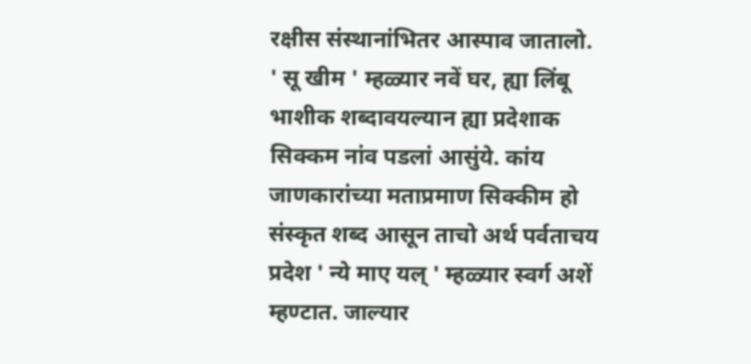रक्षीस संस्थानांभितर आस्पाव जातालो. ' सू खीम ' म्हळ्यार नवें घर, ह्या लिंबू भाशीक शब्दावयल्यान ह्या प्रदेशाक सिक्कम नांव पडलां आसुंये. कांय जाणकारांच्या मताप्रमाण सिक्कीम हो संस्कृत शब्द आसून ताचो अर्थ पर्वताचय प्रदेश ' न्ये माए यल् ' म्हळ्यार स्वर्ग अशें म्हण्टात. जाल्यार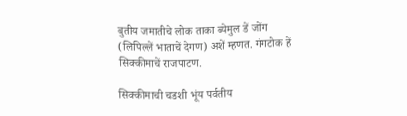बुतीय जमातीचे लोक ताका ब्येमुल डें जोंग (लिपिल्लें भाताचें देगण) अशें म्हणत. गंगटोक हें सिक्कीमाचें राजपाटण.

सिक्कीमाची चडशी भूंय पर्वतीय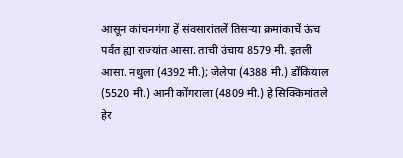आसून कांचनगंगा हें संवसारांतलें तिसऱ्या क्रमांकाचें ऊंच पर्वत ह्या राज्यांत आसा. ताची उंचाय 8579 मी. इतली आसा. नथुला (4392 मी.); जेलेपा (4388 मी.) डोंकियाल (5520 मी.) आनी कोंगराला (4809 मी.) हे सिक्किमांतले हेर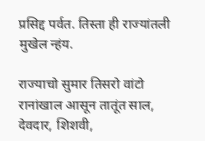प्रसिद्द पर्वत. तिस्ता ही राज्यांतली मुखेल न्हंय.

राज्याचो सुमार तिसरो वांटो रानांखाल आसून तातूंत साल, देवदार, शिशवी,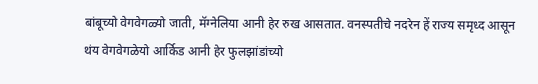बांबूच्यो वेगवेगळ्यो जाती, मॅग्नेलिया आनी हेर रुख आसतात. वनस्पतीचे नदरेन हें राज्य समृध्द आसून थंय वेगवेगळेयो आर्किड आनी हेर फुलझांडांच्यो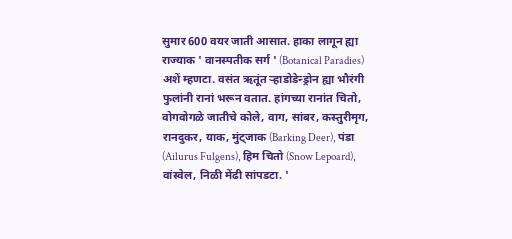सुमार 600 वयर जाती आसात. हाका लागून ह्या राज्याक ' वानस्पतीक सर्ग ' (Botanical Paradies) अशें म्हणटा. वसंत ऋतूंत ऱ्हाडोडेन्ड्रोन ह्या भौरंगी फुलांनी रानां भरून वतात. हांगच्या रानांत चितो, वोगवोगळे जातीचे कोले, वाग, सांबर, कस्तुरीमृग, रानदुकर, याक, मुंट्जाक (Barking Deer), पंडा (Ailurus Fulgens), हिम चितो (Snow Lepoard), वांस्वेल, निळी मेंढी सांपडटा. '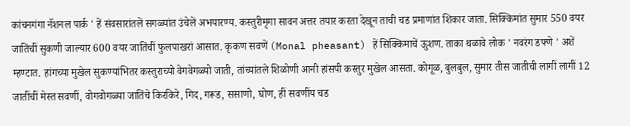कांचनगंगा नॅशनल पार्क ' हें संवसारांतलें सगळ्यांत उंचेलें अभयारण्य. कस्तुरीमृगा सावन अत्तर तयार करता देखून ताची चड प्रमाणांत शिकार जाता. सिक्किमांत सुमार 550 वयर जातिंचीं सुकणी जाल्यार 600 वयर जातिंचीं फुलपाखरां आसात. कृकण सवणें (Monal pheasant) हें सिक्किमाचें ऊुशण. ताका थळावे लोक ' नवरंग डफ्णे ' अशें म्हण्टात. हांगच्या मुखेल सुकण्यांभितर कस्तुराच्यो वेगवेगळ्यो जाती, तांच्यांतले शिळोणी आनी हांसपी कस्तुर मुखेल आसता. कोगूळ, बुलबुल, सुमार तीस जातीची लागीं लागीं 12 जातींचीं मेस्त सवणीं, वोगवोगळ्या जातिंचे किरकिरे, गिद, गरूड, ससाणो, घोण, हीं सवणींय चड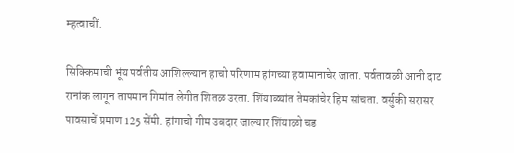म्हत्वाचीं.

सिक्किमाची भूंय पर्वतीय आशिल्ल्यान हाचो परिणाम हांगच्या हवामानाचेर जाता. पर्वतावळी आनी दाट रानांक लागून तापमान गिमांत लेगीत शितळ उरता. शिंयाळ्यांत तेमकांचेर हिम सांचता. वर्सुकी सरासर पावसाचें प्रमाण 125 सेंमी. हांगाचो गीम उबदार जाल्यार शिंयाळो चड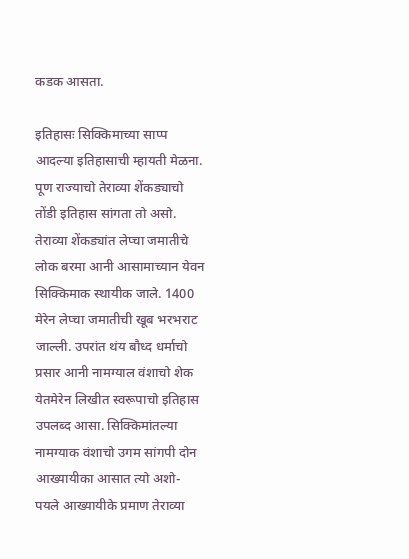कडक आसता.

इतिहासः सिक्किमाच्या साप्प आदल्या इतिहासाची म्हायती मेळना. पूण राज्याचो तेराव्या शेंकड्याचो तोंडी इतिहास सांगता तो असो. तेराव्या शेंकड्यांत लेप्चा जमातीचे लोक बरमा आनी आसामाच्यान येवन सिक्किमाक स्थायीक जाले. 1400 मेरेन लेप्चा जमातीची खूब भरभराट जाल्ली. उपरांत थंय बौध्द धर्माचो प्रसार आनी नामग्याल वंशाचो शेक येतमेरेन लिखीत स्वरूपाचो इतिहास उपलब्द आसा. सिक्किमांतल्या नामग्याक वंशाचो उगम सांगपी दोन आख्यायीका आसात त्यो अशो- पयले आख्यायीके प्रमाण तेराव्या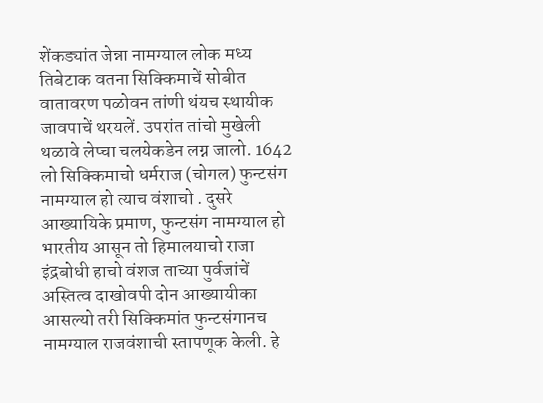शेंकड्यांत जेन्ना नामग्याल लोक मध्य तिबेटाक वतना सिक्किमाचें सोबीत वातावरण पळोवन तांणी थंयच स्थायीक जावपाचें थरयलें. उपरांत तांचो मुखेली थळावे लेप्चा चलयेकडेन लग्न जालो. 1642 लो सिक्किमाचो धर्मराज (चोगल) फुन्टसंग नामग्याल हो त्याच वंशाचो . दुसरे आख्यायिके प्रमाण, फुन्टसंग नामग्याल हो भारतीय आसून तो हिमालयाचो राजा इंद्रबोधी हाचो वंशज ताच्या पुर्वजांचें अस्तित्व दाखोवपी दोन आख्यायीका आसल्यो तरी सिक्किमांत फुन्टसंगानच नामग्याल राजवंशाची स्तापणूक केली. हे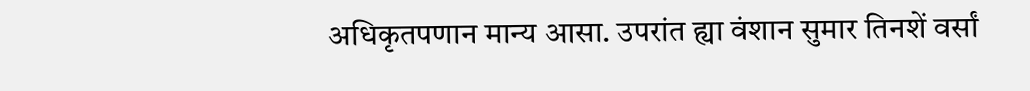अधिकृतपणान मान्य आसा. उपरांत ह्या वंशान सुमार तिनशें वर्सां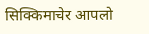सिक्किमाचेर आपलो